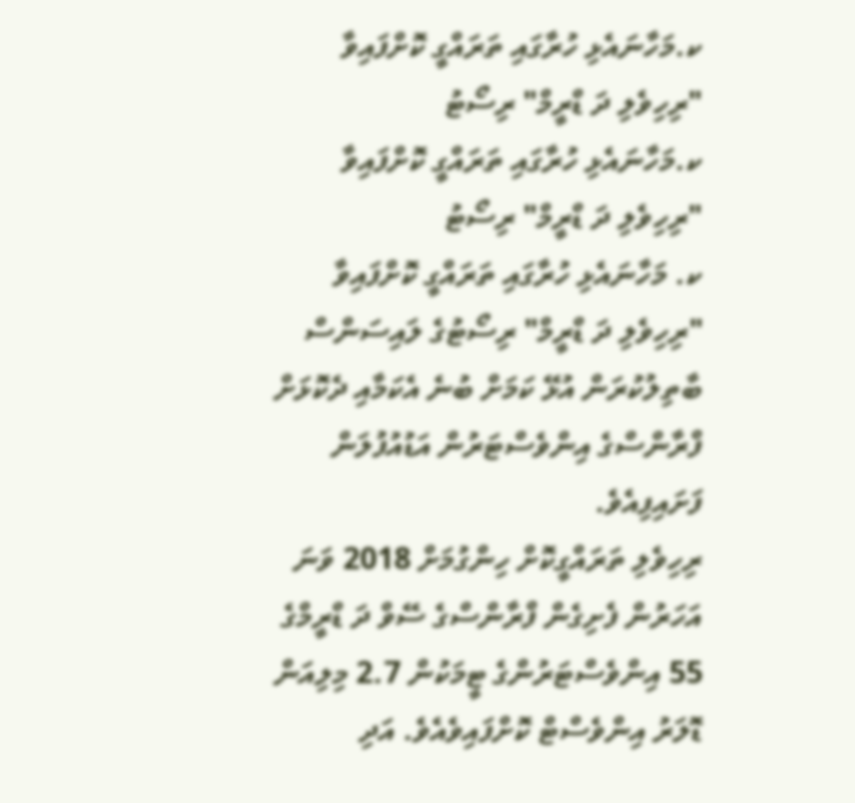ކ.މަހާނައެޅި ހުރާގައި ތަރައްގީ ކޮށްފައިވާ "ރިހިވެލި ދަ ޑްރީމް" ރިސޯޓު
ކ.މަހާނައެޅި ހުރާގައި ތަރައްގީ ކޮށްފައިވާ "ރިހިވެލި ދަ ޑްރީމް" ރިސޯޓު
ކ. މަހާނައެޅި ހުރާގައި ތަރައްގީ ކޮށްފައިވާ "ރިހިވެލި ދަ ޑްރީމް" ރިސޯޓުގެ ލައިސަންސް ބާތިލުކުރަން އުޅޭ ކަމަށް ބުނެ އެކަމާއި ދެކޮޅަށް ފްރާންސްގެ އިންވެސްޓަރުން އަޑުއުފުލަން ފަށައިފިއެވެ.
ރިހިވެލި ތަރައްގީކޮށް ހިންގުމަށް 2018 ވަނަ އަހަރުން ފެށިގެން ފްރާންސްގެ ސޭވް ދަ ޑްރީމްގެ 55 އިންވެސްޓަރުންގެ ޓީމަކުން 2.7 މިލިއަން ޑޮލަރު އިންވެސްޓް ކޮށްފައިވެއެވެ. އަދި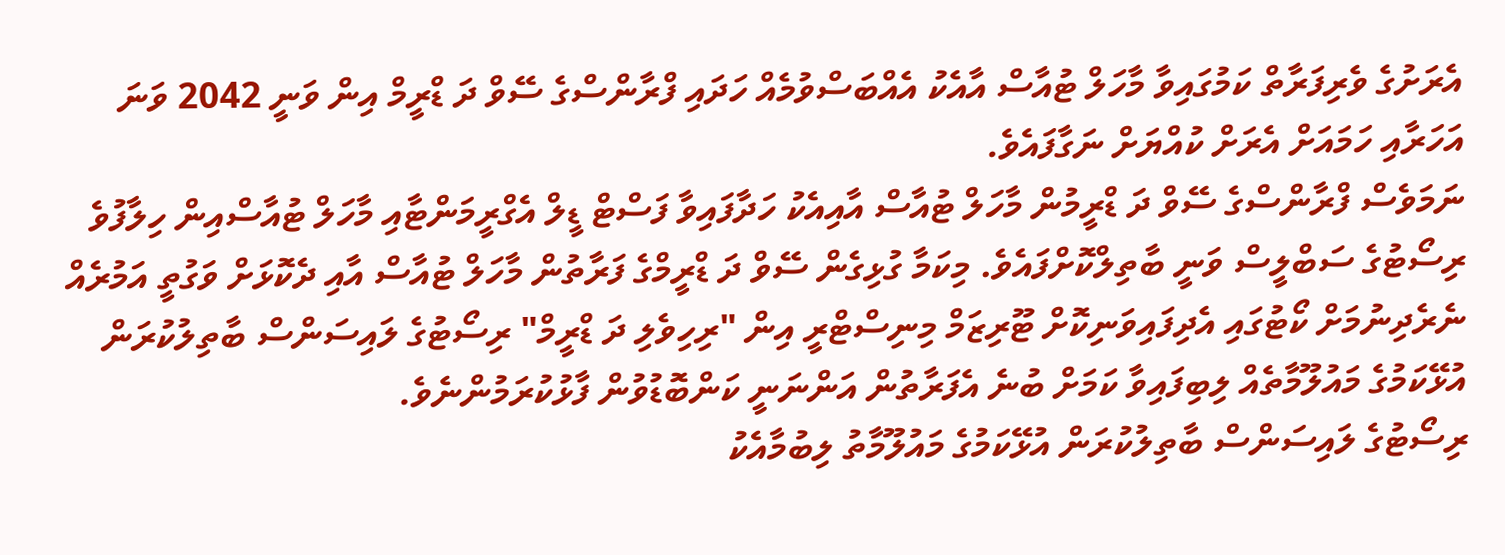އެރަށުގެ ވެރިފަރާތް ކަމުގައިވާ މާހަލް ޓުއާސް އާއެކު އެއްބަސްވުމެއް ހަދައި ފްރާންސްގެ ސޭވް ދަ ޑްރީމް އިން ވަނީ 2042 ވަނަ އަހަރާއި ހަމައަށް އެރަށް ކުއްޔަށް ނަގާފައެވެ.
ނަމަވެސް ފްރާންސްގެ ސޭވް ދަ ޑްރީމުން މާހަލް ޓުއާސް އާއިއެކު ހަދާފައިވާ ފަސްޓް ޑީލް އެގްރީމަންޓާއި މާހަލް ޓުއާސްއިން ހިލާފުވެ ރިސޯޓުގެ ސަބްލީސް ވަނީ ބާތިލްކޮށްފައެވެ. މިކަމާ ގުޅިގެން ސޭވް ދަ ޑްރީމްގެ ފަރާތުން މާހަލް ޓުއާސް އާއި ދެކޮޅަށް ވަގުތީ އަމުރެއް ނެރެދިނުމަށް ކޯޓުގައި އެދިފައިވަނިކޮށް ޓޫރިޒަމް މިނިސްޓްރީ އިން "ރިހިވެލި ދަ ޑްރީމް" ރިސޯޓުގެ ލައިސަންސް ބާތިލުކުރަން އުޅޭކަމުގެ މައުލޫމާތެއް ލިބިފައިވާ ކަމަށް ބުނެ އެފަރާތުން އަންނަނީ ކަންބޮޑުވުން ފާޅުކުރަމުންނެވެ.
ރިސޯޓުގެ ލައިސަންސް ބާތިލުކުރަން އުޅޭކަމުގެ މައުލޫމާތު ލިބުމާއެކު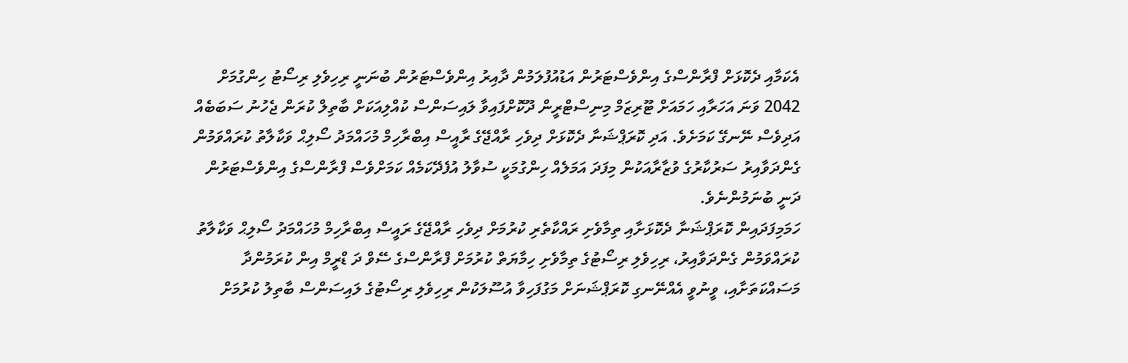އެކަމާއި ދެކޮޅަށް ފްރާންސްގެ އިންވެސްޓަރުން އަޑުއުފުލަމުން ދާއިރު އިންވެސްޓަރުން ބުނަނީ ރިހިވެލި ރިސޯޓު ހިންގުމަށް 2042 ވަނަ އަހަރާއި ހަމައަށް ޓޫރިޒަމް މިނިސްޓްރީން ދޫކޮށްފައިވާ ލައިސަންސް ކުއްލިއަކަށް ބާތިލް ކުރަން ޖެހުނު ސަބަބެއް އަދިވެސް ނޭނގޭ ކަމަށެވެ. އަދި ކޮރަޕްޝަނާ ދެކޮޅަށް ދިވެހި ރާއްޖޭގެ ރާއީސް އިބްރާހިމް މުހައްމަދު ސޯލިޙް ވަކާލާތު ކުރައްވަމުން ގެންދަވާއިރު ސަރުކާރުގެ ވުޒާރާއަކުން މިފަދަ އަމަލެއް ހިންގުމަކީ ސުވާލު އުފެދޭކަމެއް ކަމަށްވެސް ފްރާންސްގެ އިންވެސްޓަރުން ދަނީ ބުނަމުންނެވެ.
ހަމަމިފަދައިން ކޮރަޕްޝަނާ ދެކޮޅަށާއި ތިމާވެށި ރައްކާތެރި ކުރުމަށް ދިވެހި ރާއްޖޭގެ ރައީސް އިބްރާހިމް މުހައްމަދު ސޯލިޙް ވަކާލާތު ކުރައްވަމުން ގެންދަވާއިރު، ރިހިވެލި ރިސޯޓުގެ ތިމާވެށި ހިމާޔަތް ކުރުމަށް ފްރާންސްގެ ސޭވް ދަ ޑްރީމް އިން ކުރަމުންދާ މަސައްކަތަށާއި، ވީނުވީ އެއްނޭނގި ކޮރަޕްޝަނަށް މަގުފަހިވާ އުސޫލަކުން ރިހިވެލި ރިސޯޓުގެ ލައިސަންސް ބާތިލު ކުރުމަށް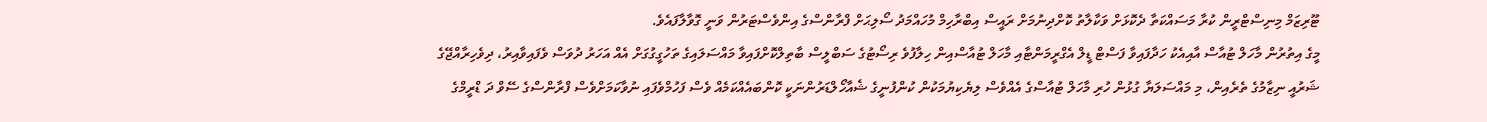ޓޫރިޒަމް މިނިސްޓްރީން ކުރާ މަސައްކަތާ ދެކޮޅަށް ވަކާލާތު ކޮށްދިނުމަށް ރައީސް އިބްރާހިމް މުހައްމަދު ސޯލިޙަށް ފްރާންސްގެ އިންވެސްޓަރުން ވަނީ ގޮވާލާފައެވެ.
މީގެ އިތުރުން މާހަލް ޓުއާސް އާއިއެކު ހަދާފައިވާ ފަސްޓް ޑީލް އެގްރީމަންޓާއި މާހަލް ޓުއާސްއިން ހިލާފުވެ ރިސޯޓުގެ ސަބްލީސް ބާތިލްކޮށްފައިވާ މައްސަލައިގެ ތަހުގީގުގަށް އެއް އަހަރު ދުވަސް ވެފައިވާއިރު، ދިވެހިރާއްޖޭގެ ޝަރުއީ ނިޒާމުގެ ތެރެއިން، މި މައްސަލަޔާ ގުޅުން ހުރި މާހަލް ޓުއާސްގެ އެއްވެސް ލިޔެކިޔުމަކުން ކުންފުނީގެ ޝެއާހޯލްޑަރުންނަކީ ކޮންބައެއްކަމެއް ވެސް ފަހުމްވެފައި ނުވާކަމަށްވެސް ފްރާންސްގެ ސޭވް ދަ ޑްރީމްގެ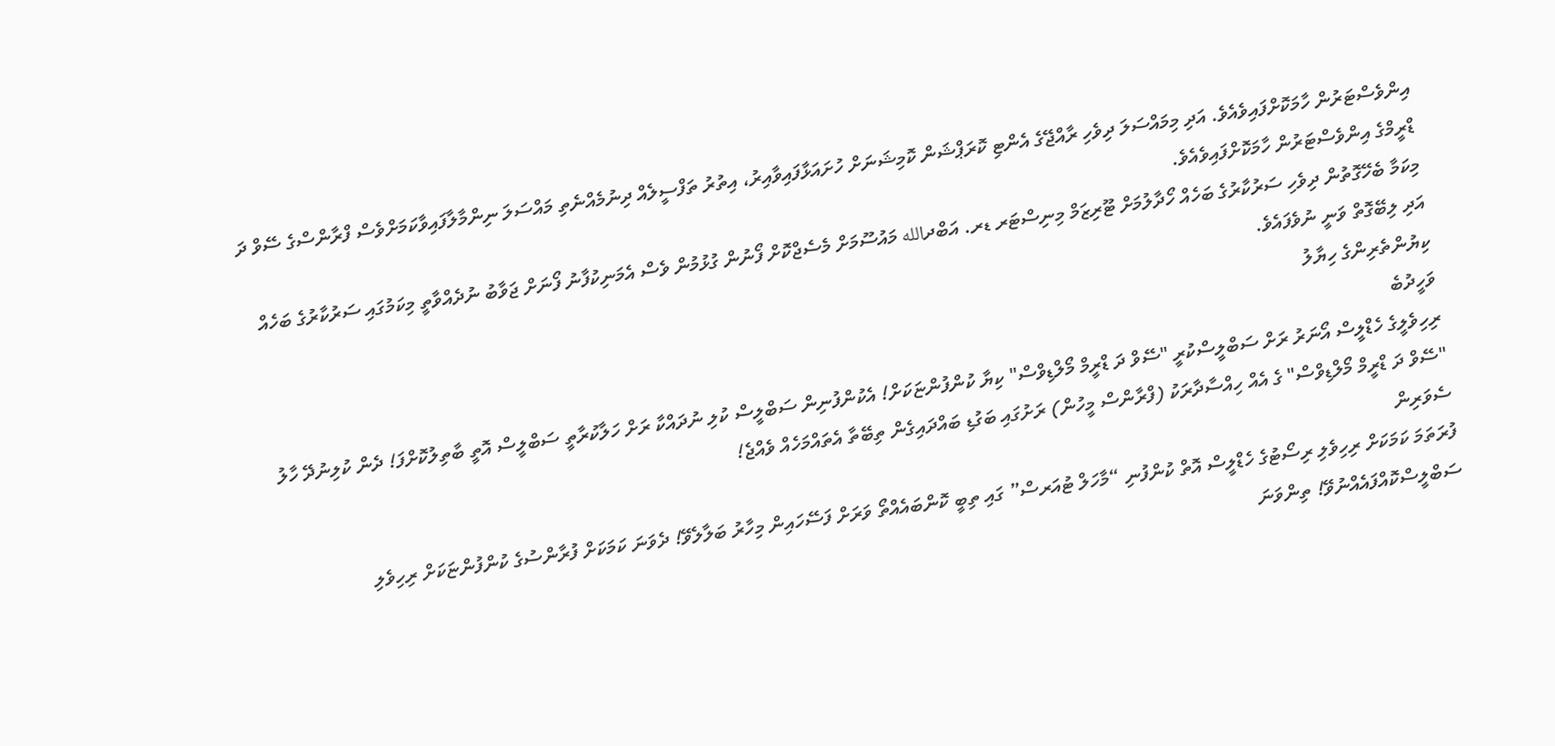އިންވެސްޓަރުން ހާމަކޮށްފައިވެއެވެ. އަދި މިމައްސަލަ ދިވެހި ރާއްޖޭގެ އެންޓި ކޮރަޕްޝަން ކޮމިޝަނަށް ހުށައަޅާފައިވާއިރު، އިތުރު ތަފްސީލެއް ދިނުމެއްނެތި މައްސަލަ ނިންމާލާފައިވާކަމަށްވެސް ފްރާންސްގެ ސޭވް ދަ ޑްރީމްގެ އިންވެސްޓަރުން ހާމަކޮށްފައިވެއެވެ.
މިކަމާ ބެހޭގޮތުން ދިވެހި ސަރުކާރުގެ ބަހެއް ހޯދާލުމަށް ޓޫރިޒަމް މިނިސްޓަރ ޑރ. އަބްދالله މައުސޫމަށް މެސެޖްކޮށް ފޯނުން ގުޅުމުން ވެސް އެމަނިކުފާނު ފޯނަށް ޖަވާބު ނުދެއްވާތީ މިކަމުގައި ސަރުކާރުގެ ބަހެއް އަދި ލިބޭގޮތް ވަނީ ނުވެފައެވެ.
ކިޔުންތެރިންގެ ހިޔާލު
ވަހީދުބެ
ރިހިވެލީގެ ހެޑްލީސް އޯނަރު ރަށް ސަބްލީސްކުރީ "ސޭވް ދަ ޑްރީމް މޯލްޑިވްސް" ކިޔާ ކުންފުންޏަކަށް! އެކުންފުނިން ސަބްލީސް ކުލި ނުދައްކާ ރަށް ހަލާކުރާތީ ސަބްލީސް އޮތީ ބާތިލުކޮށްފަ! ދެން ކުލިނުދޭ ހާލު "ސޭވް ދަ ޑްރީމް މޯލްޑިވްސް" ގެ އެއް ހިއްސާދާރަކު (ފްރާންސް މީހުން) ރަށުގައި ބަގުޑި ބައްދައިގެން ތިބޭތާ އެތައްމަހެއް ވެއްޖެ!
ސެވަރިން
ފުރަތަމަ ކަމަކަށް ރިހިވެލި ރިސޯޓުގެ ހެޑްލީސް އޮތް ކުންފުނި “މާހަލް ޓުއަރސް” ގައި ތިބީ ކޮންބައެއްތޯ ވަރަށް ފަސޭހައިން މިހާރު ބަލާލެވޭ! ދެވަނަ ކަމަކަށް ފުރާންސުގެ ކުންފުންޏަކަށް ރިހިވެލި ސަބްލީސްކޮއްފައެއްނުވޭ! ތިންވަނަ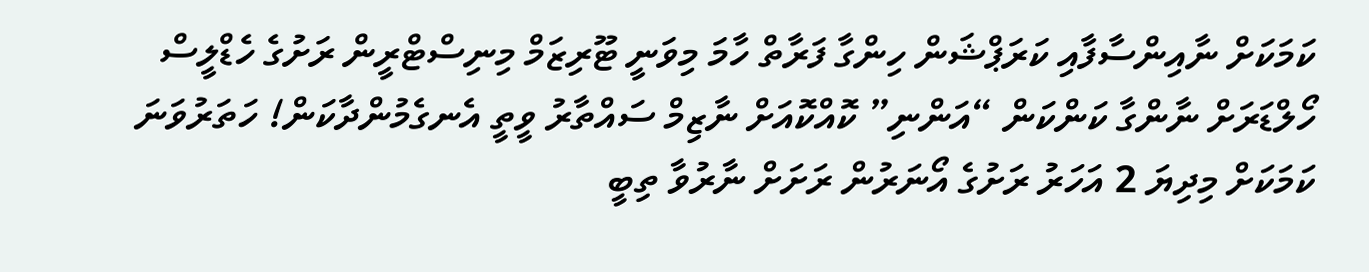ކަމަކަށް ނާއިންސާފާއި ކަރަޕްޝަން ހިންގާ ފަރާތް ހާމަ މިވަނީ ޓޫރިޒަމް މިނިސްޓްރީން ރަށުގެ ހެޑްލީސް ހޯލްޑަރަށް ނާންގާ ކަންކަން “އަންނި” ކޮއްކޮއަށް ނާޒިމް ސައްތާރު ވީތީ އެނގެމުންދާކަން! ހަތަރުވަނަ ކަމަކަށް މިދިޔަ 2 އަހަރު ރަށުގެ އޯނަރުން ރަށަށް ނާރުވާ ތިބީ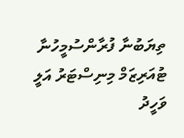ތިޔަބުނާ ފުރާންސުމީހުނާ ޓުއަރިޒަމް މިނިސްޓަރު އަލީ ވަހީދު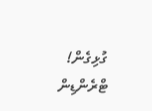ގުޅިގެން!
ޓްރެންޑިން